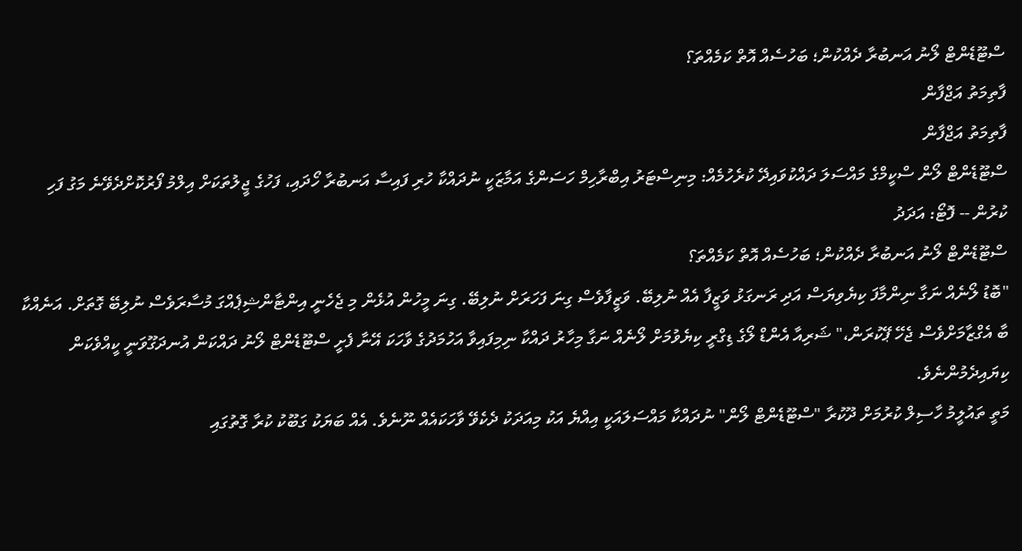ސްޓޫޑެންޓް ލޯނު އަނބުރާ ދެއްކުން؛ ބަހުސެއް އޮތް ކަމެއްތަ؟
ފާތިމަތު އަޖްފާން
ފާތިމަތު އަޖްފާން
ސްޓޫޑެންޓް ލޯން ސްކީމްގެ މައްސަލަ ދައްކުވައިދޭ ކުރެހުމެއް: މިނިސްޓަރު އިބްރާހިމް ހަސަންގެ އަމާޒަކީ ނުދައްކާ ހުރި ފައިސާ އަނބުރާ ހޯދައި، ފަހުގެ ޖީލުތަކަށް އިލްމު ފޯރުކޮށްދެވޭނެ މަގު ފަހި ކުރުން -- ފޮޓޯ: އަދަދު
ސްޓޫޑެންޓް ލޯނު އަނބުރާ ދެއްކުން؛ ބަހުސެއް އޮތް ކަމެއްތަ؟
"ބޮޑު ލޯނެއް ނަގާ ނިންމާފަ ކިޔެވިޔަސް އަދި ރަނގަޅު ވަޒީފާ އެއް ނުލިބޭ. ވަޒީފާވެސް ގިނަ ފަހަރަށް ނުލިބޭ. ގިނަ މީހުން އުޅެން މި ޖެހެނީ އިންޓާންޝިޕެއްގަ މުސާރަވެސް ނުލިބޭ ގޮތަށް. އަނެއްކާ ބާ އެގްޒާމަށްވެސް ޖެހޭ ޕޭކުރަން،" ޝަރިއާ އެންޑް ލޯގެ ޑިގްރީ ކިޔެވުމަށް ލޯނެއް ނަގާ މިހާރު ދައްކާ ނިމިފައިވާ އަހުމަދުގެ ވާހަކަ އޭނާ ފެށީ ސްޓޫޑެންޓް ލޯނު ދައްކަން އުނދަގޫވަނީ ކީއްވެކަން ކިޔައިދެމުންނެވެ.
މަތީ ތައުލީމު ހާސިލް ކުރުމަށް ދޫކުރާ "ސްޓޫޑެންޓް ލޯން" ނުދައްކާ މައްސަލައަކީ އިއްޔެ އަކު މިއަދަކު ދެކެވޭ ވާހަކައެއް ނޫނެވެ. އެއް ބަޔަކު ގަބޫކު ކުރާ ގޮތުގައި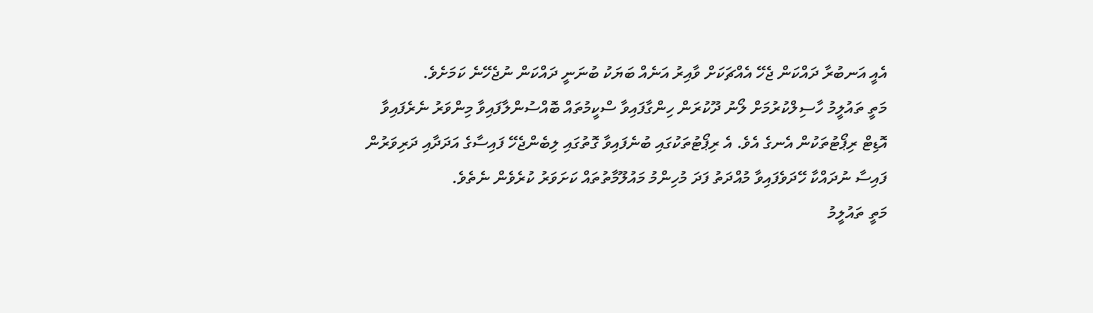އެއީ އަނބުރާ ދައްކަން ޖެހޭ އެއްޗަކަށް ވާއިރު އަނެއް ބަޔަކު ބުނަނީ ދައްކަން ނުޖެހޭނެ ކަމަށެވެ.
މަތީ ތައުލީމު ހާސިލްކުރުމަށް ލޯނު ދޫކުރަން ހިންގާފައިވާ ސްކީމުތައް ބޮއްސުންލާފައިވާ މިންވަރު ނެރެފައިވާ އޮޑިޓް ރިޕޯޓުތަކުން އެނގެ އެވެ. އެ ރިޕޯޓުތަކުގައި ބުނެފައިވާ ގޮތުގައި ލިބެންޖެހޭ ފައިސާގެ އަދަދާއި ދަރިވަރުން ފައިސާ ނުދައްކާ ހޭދަވެފައިވާ މުއްދަތު ފަދަ މުހިންމު މައުލޫމާތުތައް ކަށަވަރު ކުރެވެން ނެތެވެ.
މަތީ ތައުލީމު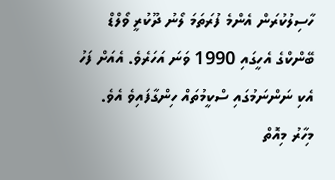ހާސިލުކުރަން އެންމެ ފުރަތަމަ ލޯނު ދޫކުރީ ވޯލްޑް ބޭންކްގެ އެހީގައި 1990 ވަނަ އަހަރެވެ. އެއަށް ފަހު އެކި ނަންނަމުގައި ސްކީމުތައް ހިންގާފައިވެ އެވެ. މިހާރު މިއޮތް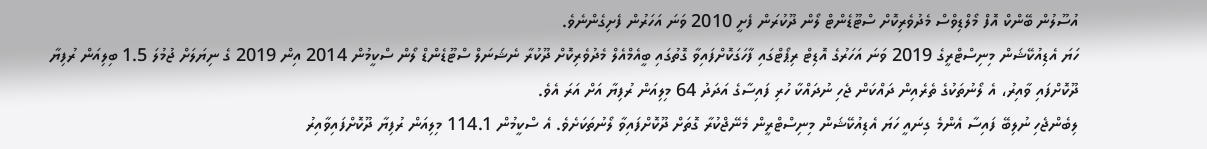އުސޫލުން ބޭންކް އޮފް މޯލްޑިވްސް މެދުވެރިކޮށް ސްޓޫޑެންޓް ލޯން ދޫކުރަން ފެށީ 2010 ވަނަ އަހަރުން ފެށިގެންނެވެ.
ހަޔަ އެޑިއުކޭޝަން މިނިސްޓްރީގެ 2019 ވަނަ އަހަރުގެ އޮޑިޓް ރިޕޯޓްގައި ފާހަގަކޮށްފައިވާ ގޮތުގައި ބީއެމްއެލް މެދުވެރިކޮށް ދޫކުރާ ނެޝަނަލް ސްޓޫޑެންޑް ލޯން ސްކީމުން 2014 އިން 2019 ގެ ނިޔަލަށް ޖުމުލަ 1.5 ބިލިއަން ރުފިޔާ ދޫކޮށްފައި ވާއިރު، އެ ލޯނުތަކުގެ ތެރެއިން ދައްކަން ޖެހި ނުދައްކާ ހުރި ފައިސާގެ އަދަދު 64 މިލިއަން ރުފިޔާ އަށް އަރަ އެވެ.
ލިބެންޖެހި ނުލިބޭ ފައިސާ އެންމެ ގިނައީ ހަޔަ އެޑިއުކޭޝަން މިނިސްޓްރީން މެނޭޖްކުރާ ގޮތަށް ދޫކޮށްފައިވާ ލޯނުތަކަށެވެ. އެ ސްކީމުން 114.1 މިލިއަން ރުފިޔާ ދޫކޮށްފައިވާއިރު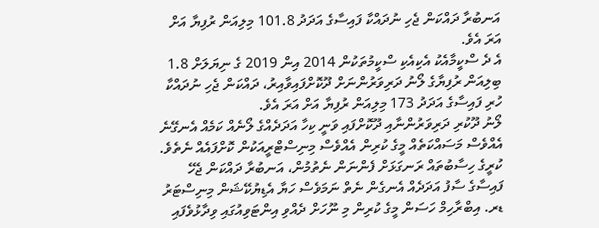އަނބުރާ ދައްކަން ޖެހި ނުދައްކާ ފައިސާގެ އަދަދު 101.8 މިލިއަން ރުފިޔާ އަށް އަރަ އެވެ.
އެ ދެ ސްކީމާއެކު އެކިއެކި ސްކީމުތަކުން 2014 އިން 2019 ގެ ނިޔަލަށް 1.8 ބިލިއަން ރުފިޔާގެ ލޯނު ދަރިވަރުންނަށް ދޫކޮށްފައިވާއިރު، ދައްކަން ޖެހި ނުދައްކާ ހުރި ފައިސާގެ އަދަދު 173 މިލިއަން ރުފިޔާ އަށް އަރަ އެވެ.
ލޯނު ދޫކުރި ދަރިވަރުންނާއި ދޫކޮށްފައި ވަނީ ކިހާ އަދަދެއްގެ ލޯނެއް ކަމެއް އެނގޭނެ އެއްވެސް މަސައްކަތެއް މީގެ ކުރިން އެއްވެސް މިނިސްޓްރީއަކުން ކޮށްފައެއް ނެތެވެ.
ކުރީގެ ހިސާބުތައް ރަނގަޅަށް ފެންނަން ނެތުމުން، އަނބުރާ ދައްކަން ޖެހޭ ފައިސާގެ ސާފު އަދަދެއް އެނގެން ނެތް ނަމަވެސް ހަޔާ އެޑިޔުކޭޝަން މިނިސްޓަރު ޑރ. އިބްރާހިމް ހަސަން މީގެ ކުރިން މި ނޫހަށް ދެއްވި އިންޓަވިއުގައި ވިދާޅުވެފައި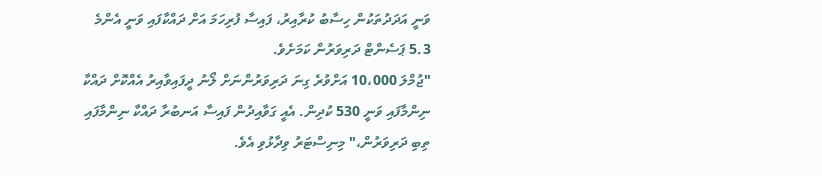ވަނީ އަދަދުތަކުން ހިސާބު ކުރާއިރު، ފައިސާ ފުރިހަމަ އަށް ދައްކާފައި ވަނީ އެންމެ 5.3 ޕަސެންޓް ދަރިވަރުން ކަމަށެވެ.
"ޖުމްލަ 10،000 އަށްވުރެ ގިނަ ދަރިވަރުންނަށް ލޯނު ދީފައިވާއިރު އެއްކޮށް ދައްކާ ނިންމާފައި ވަނީ 530 ކުދިން. އެއީ ގަވާއިދުން ފައިސާ އަނބުރާ ދައްކާ ނިންމާފައި ތިބި ދަރިވަރުން،" މިނިސްޓަރު ވިދާޅުވި އެވެ.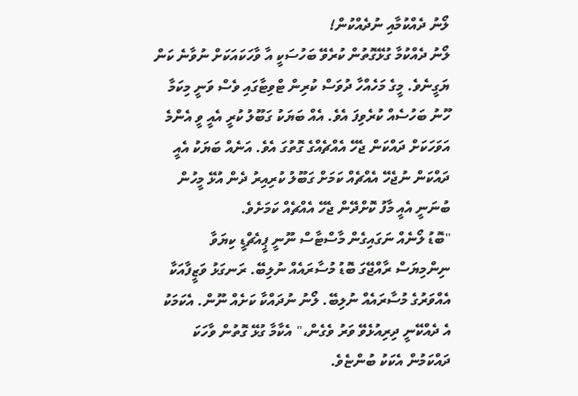ލޯނު ދެއްކުމާއި ނުދެއްކުން!
ލޯނު ދެއްކުމާ ގުޅޭގޮތުން ކުރެވޭ ބަހުސަކީ އާ ވާހަކައަކަށް ނުވާނެ ކަން ޔަގީނެވެ. މީގެ މަހެއްހާ ދުވަސް ކުރިން ޓްވިޓާގައި ވެސް ވަނީ މިކަމާ ހޫނު ބަހުސެއް ކުރެވިފަ އެވެ. އެއް ބަޔަކު ގަބޫލު ކުރީ އެއީ ވީ އެންމެ އަވަހަކަށް ދައްކަން ޖެހޭ އެއްޗެއްގެ ގޮތުގަ އެވެ. އަނެއް ބަޔަކު އެއީ ދައްކަން ނުޖެހޭ އެއްޗެއް ކަމަށް ގަބޫލު ކުރިއިރު ދެން އުޅޭ މީހުން ބުނަނީ އެއީ މާފު ކޮށްދޭން ޖެހޭ އެއްޗެއް ކަމަށެވެ.
"ބޮޑު ލޯނެއް ނަގައިގެން މާސްޓާސް ނޫނީ ޕީއެޗްޑީ ކިޔަވާ ނިންމިޔަސް ރާއްޖޭގަ ބޮޑު މުސާރައެއް ނުލިބޭ. ރަނގަޅު ވަޒީފާއަކާ އެއްވަރުގެ މުސާރައެއް ނުލިބޭ. ލޯނު ނުދައްކާ ކަށެއް ނޫން. އެކަމަކު އެ ދެއްކޭނީ ދިރިއުޅެވޭ ވަރު ވެގެން،" އެކާމާ ގުޅޭ ގޮތުން ވާހަކަ ދައްކަމުން އެކަކު ބުންޏެވެ.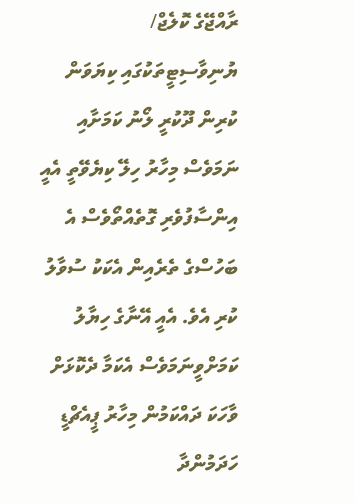ރާއްޖޭގެ ކޮލެޖް/ ޔުނިވާސިޓީތަކުގައި ކިޔަވަން ކުރިން ދޫކުރީ ލޯނު ކަމަށާއި ނަމަވެސް މިހާރު ހިލޭ ކިޔެވޭތީ އެއީ އިންސާފުވެރި ގޮތެއްތޯވެސް އެ ބަހުސްގެ ތެރެއިން އެކަކު ސުވާލު ކުރި އެވެ. އެއީ އޭނާގެ ހިޔާލު ކަމަށްވީނަމަވެސް އެކަމާ ދެކޮޅަށް ވާހަކަ ދައްކަމުން މިހާރު ޕީއެޗްޑީ ހަދަމުންދާ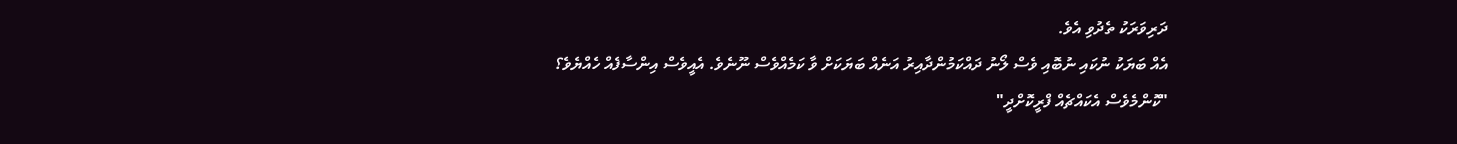ދަރިވަރަކު ތެދުވި އެވެ.
އެއް ބަޔަކު ނުކައި ނުބޮއި ވެސް ލޯނު ދައްކަމުންދާއިރު އަނެއް ބަޔަކަށް ވާ ކަމެއްވެސް ނޫނެވެ. އެއީވެސް އިންސާފެއް ހެއްޔެވެ؟
"ކޮންމެވެސް އެކައްޗެއް ފްރީކޮށްދީ"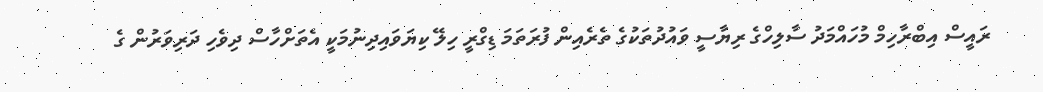ރައީސް އިބްރާހިމް މުހައްމަދު ސާލިހްގެ ރިޔާސީ ވައުދުތަކުގެ ތެރެއިން ފުރަތަމަ ޑިގްރީ ހިލޭ ކިޔަވައިދިނުމަކީ އެތަށްހާސް ދިވެހި ދަރިވަރުން ގެ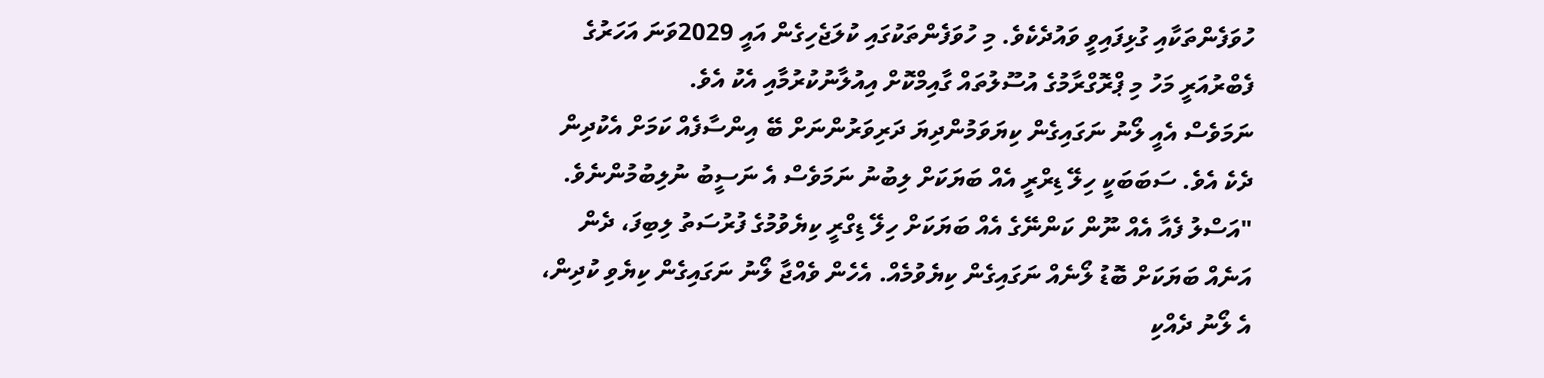ހުވަފެންތަކާއި ގުޅިފައިވީ ވައުދެކެވެ. މި ހުވަފެންތަކުގައި ކުލަޖެހިގެން އައީ 2029ވަނަ އަހަރުގެ ފެބްރުއަރީ މަހު މި ޕްރޮގްރާމުގެ އުސޫލުތައް ގާއިމްކޮށް އިއުލާނުކުރުމާއި އެކު އެވެ.
ނަމަވެސް އެއީ ލޯނު ނަގައިގެން ކިޔަވަމުންދިޔަ ދަރިވަރުންނަށް ބޭ އިންސާފެއް ކަމަށް އެކުދިން ދެކެ އެވެ. ސަބަބަކީ ހިލޭ ޑިރްރީ އެއް ބަޔަކަށް ލިބުނު ނަމަވެސް އެ ނަސީބު ނުލިބުމުންނެވެ.
"އަސްލު ފެއާ އެއް ނޫން ކަންނޭގެ އެއް ބަޔަކަށް ހިލޭ ޑިގްރީ ކިޔެވުމުގެ ފުރުސަތު ލިބިފަ، ދެން އަނެއް ބަޔަކަށް ބޮޑު ލޯނެއް ނަގައިގެން ކިޔެވުމެއް. އެހެން ވެއްޖާ ލޯނު ނަގައިގެން ކިޔެވި ކުދިން، އެ ލޯނު ދެއްކި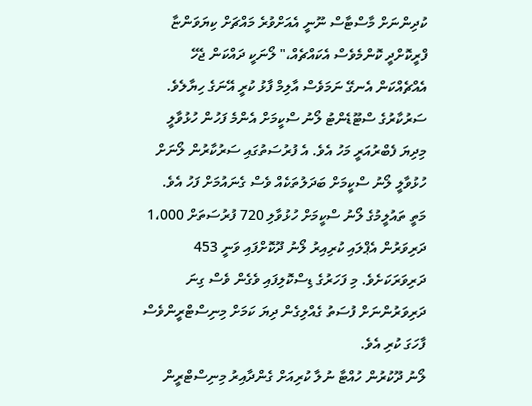ކުދިންނަށް މާސްޓާސް ނޫނީ އެއަށްވުރެ މައްޗަށް ކިޔަވަންޏާ ފްރީކޮށްދީ ކޮންމެވެސް އެކައްޗެއް،" ލޯނަކީ ދައްކަން ޖެހޭ އެއްޗެއްކަން އެނގޭ ނަމަވެސް އާލިމް ފާޅު ކުރީ އޭނަގެ ހިޔާލެވެ.
ސަރުކާރުގެ ސްޓޫޑެންޓު ލޯނު ސްކީމަށް އެންމެ ފަހުން ހުޅުވާލީ މިދިޔަ ފެބްރުއަރީ މަހު އެވެ. އެ ފުރުސަތުގައި ސަރުކާރުން ލޯނަށް ހުޅުވާލީ ލޯނު ސްކީމަށް ބަދަލުތަކެއް ވެސް ގެނައުމަށް ފަހު އެވެ.
މަތީ ތައުލީމުގެ ލޯނު ސްކީމަށް ހުޅުވާލި 720 ފުރުސަތަށް 1،000 ދަރިވަރުން އެޕްލައި ކުރިއިރު ލޯނު ދޫކޮށްފައި ވަނީ 453 ދަރިވަރަކަށެވެ. މި ފަހަރުގެ ޑިސްކޮލިފައި ވެގެން ވެސް ގިނަ ދަރިވަރުންނަށް ފުސަތު ގެއްލިގެން ދިޔަ ކަމަށް މިނިސްޓްރީންވެސް ފާހަގަ ކުރި އެވެ.
ލޯނު ދޫކުރުން ހުއްޓާ ނުލާ ކުރިއަށް ގެންދާއިރު މިނިސްޓްރީން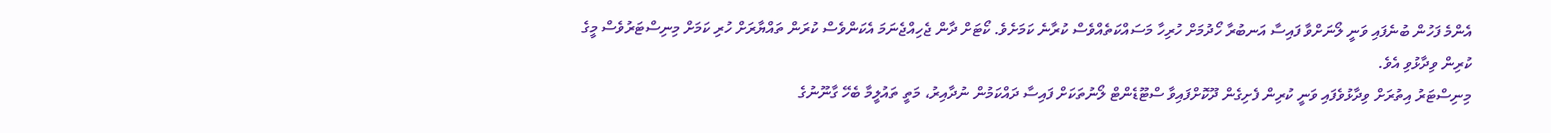އެންމެ ފަހުން ބުނެފައި ވަނީ ލޯނަށްވާ ފައިސާ އަނބުރާ ހޯދުމަށް ހުރިހާ މަސައްކަތެއްވެސް ކުރާނެ ކަމަށެވެ. ކޯޓަށް ދާން ޖެހިއްޖެނަމަ އެކަންވެސް ކުރަން ތައްޔާރަށް ހުރި ކަމަށް މިނިސްޓަރުވެސް މީގެ ކުރިން ވިދާޅުވި އެވެ.
މިނިސްޓަރު އިތުރަށް ވިދާޅުވެފައި ވަނީ ކުރިން ފެށިގެން ދޫކޮށްފައިވާ ސްޓޫޑެންޓް ލޯނުތަކަށް ފައިސާ ދައްކަމުން ނުދާއިރު، މަތީ ތައުލީމާ ބެހޭ ގާނޫނުގެ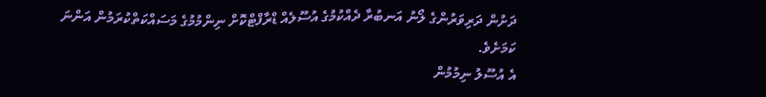ދަށުން ދަރިވަރުންގެ ލޯނު އަނބުރާ ދެއްކުމުގެ އުސޫލެއް ޑްރާފްޓްކޮށް ނިންމުމުގެ މަސައްކަތްކުރަމުން އަންނަ ކަމަށެވެ.
އެ އުސޫލު ނިމުމުން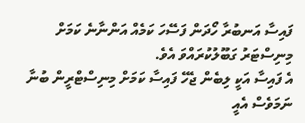ފައިސާ އަނބުރާ ހޯދަން ފަސޭހަ ކަމެއް އަންނާނެ ކަމަށް މިނިސްޓަރު ގަބޫލުކުރައްވަ އެވެ.
އެ ފައިސާ އަކީ ލިބެން ޖެހޭ ފައިސާ ކަމަށް މިނިސްޓްރީން ބުނާ ނަމަވެސް އެއީ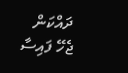ދައްކަން ޖެހޭ ފައިސާ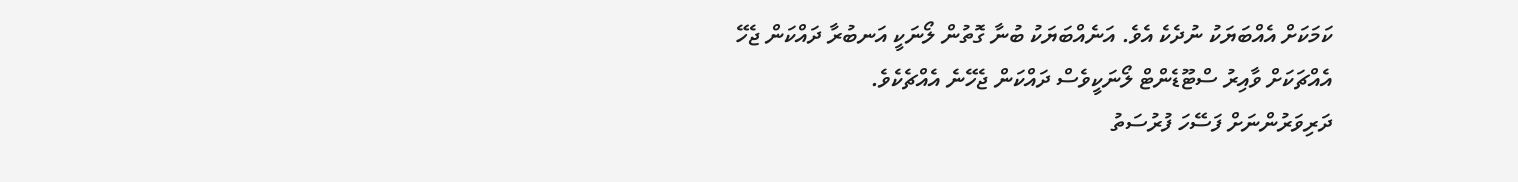ކަމަކަށް އެއްބަޔަކު ނުދެކެ އެވެ. އަނެއްބަޔަކު ބުނާ ގޮތުން ލޯނަކީ އަނބުރާ ދައްކަން ޖެހޭ އެއްޗަކަށް ވާއިރު ސްޓޫޑެންޓް ލޯނަކީވެސް ދައްކަން ޖެހޭނެ އެއްޗެކެވެ.
ދަރިވަރުންނަށް ފަސޭހަ ފުރުސަތު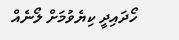ހޯދައިދީ ކިޔެވުމަށް ލޯނެއް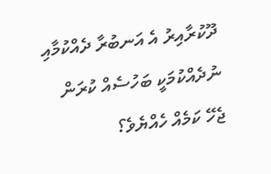ދޫކުރާއިރު އެ އަނބުރާ ދެއްކުމާއި ނުދެއްކުމަކީ ބަހުސެއް ކުރަން ޖެހޭ ކަމެއް ހެއްޔެވެ؟